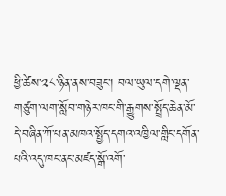ཕྱི་ཚེས་༢༨་ཉིན་ནས་བཟུང་། བལ་ཡུལ་དགེ་ལྡན་གཙུག་ལག་སློབ་གཉེར་ཁང་གི་རྒྱུགས་སྤྲོད་ཆེན་མོ་དེ་བཞིན་ཀོ་པན་མཁའ་སྤྱོད་དགའ་འཁྱིལ་གླིང་དགོན་པའི་འདུ་ཁང་ནང་མཛད་སྒོ་འགོ་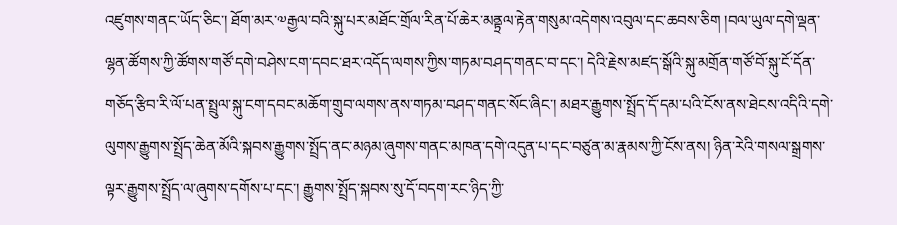འཛུགས་གནང་ཡོད་ཅིང་། ཐོག་མར་༧རྒྱལ་བའི་སྐུ་པར་མཐོང་གྲོལ་རིན་པོ་ཆེར་མནྟྲལ་རྟེན་གསུམ་འདེགས་འབུལ་དང་ཆབས་ཅིག །བལ་ཡུལ་དགེ་ལྡན་ལྷན་ཚོགས་ཀྱི་ཚོགས་གཙོ་དགེ་བཤེས་ངག་དབང་ཐར་འདོད་ལགས་ཀྱིས་གཏམ་བཤད་གནང་བ་དང་། དེའི་རྗེས་མཛད་སྒོའི་སྐུ་མགྲོན་གཙོ་བོ་སྐུ་ངོ་དོན་གཅོད་རྩིབ་རི་ལོ་པན་སྤྲུལ་སྐུ་ངག་དབང་མཆོག་གྲུབ་ལགས་ནས་གཏམ་བཤད་གནང་སོང་ཞིང་། མཐར་རྒྱུགས་སྤྲོད་དོ་དམ་པའི་ངོས་ནས་ཐེངས་འདིའི་དགེ་ལུགས་རྒྱུགས་སྤྲོད་ཆེན་མོའི་སྐབས་རྒྱུགས་སྤྲོད་ནང་མཉམ་ཞུགས་གནང་མཁན་དགེ་འདུན་པ་དང་བཙུན་མ་རྣམས་ཀྱི་ངོས་ནས། ཉིན་རེའི་གསལ་སྒྲགས་ལྟར་རྒྱུགས་སྤྲོད་ལ་ཞུགས་དགོས་པ་དང་། རྒྱུགས་སྤྲོད་སྐབས་སུ་དོ་བདག་རང་ཉིད་ཀྱི་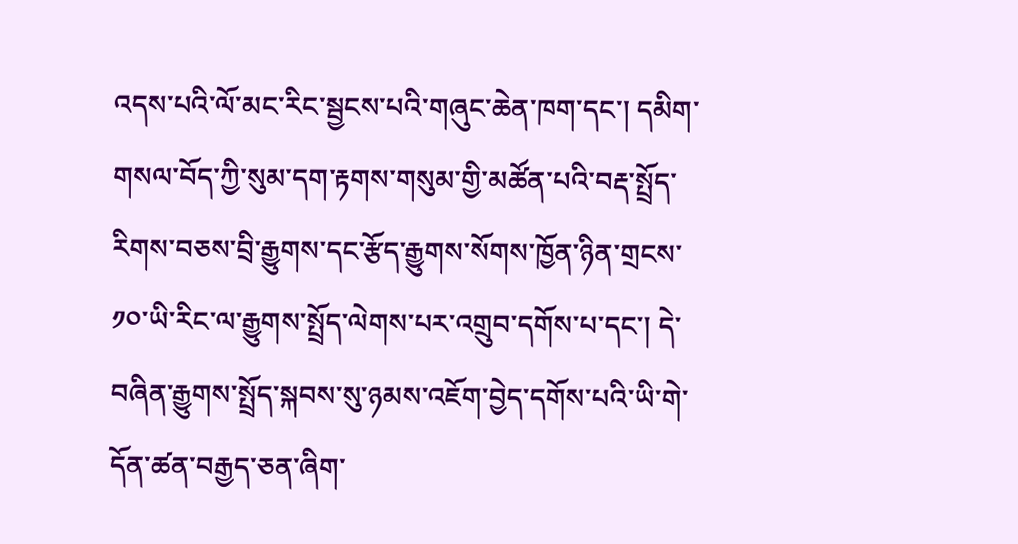འདས་པའི་ལོ་མང་རིང་སྦྱངས་པའི་གཞུང་ཆེན་ཁག་དང་། དམིག་གསལ་བོད་ཀྱི་སུམ་དག་རྟགས་གསུམ་གྱི་མཚོན་པའི་བརྡ་སྤྲོད་རིགས་བཅས་བྲི་རྒྱུགས་དང་རྩོད་རྒྱུགས་སོགས་ཁྱོན་ཉིན་གྲངས་༡༠་ཡི་རིང་ལ་རྒྱུགས་སྤྲོད་ལེགས་པར་འགྲུབ་དགོས་པ་དང་། དེ་བཞིན་རྒྱུགས་སྤྲོད་སྐབས་སུ་ཉམས་འཇོག་བྱེད་དགོས་པའི་ཡི་གེ་དོན་ཚན་བརྒྱད་ཅན་ཞིག་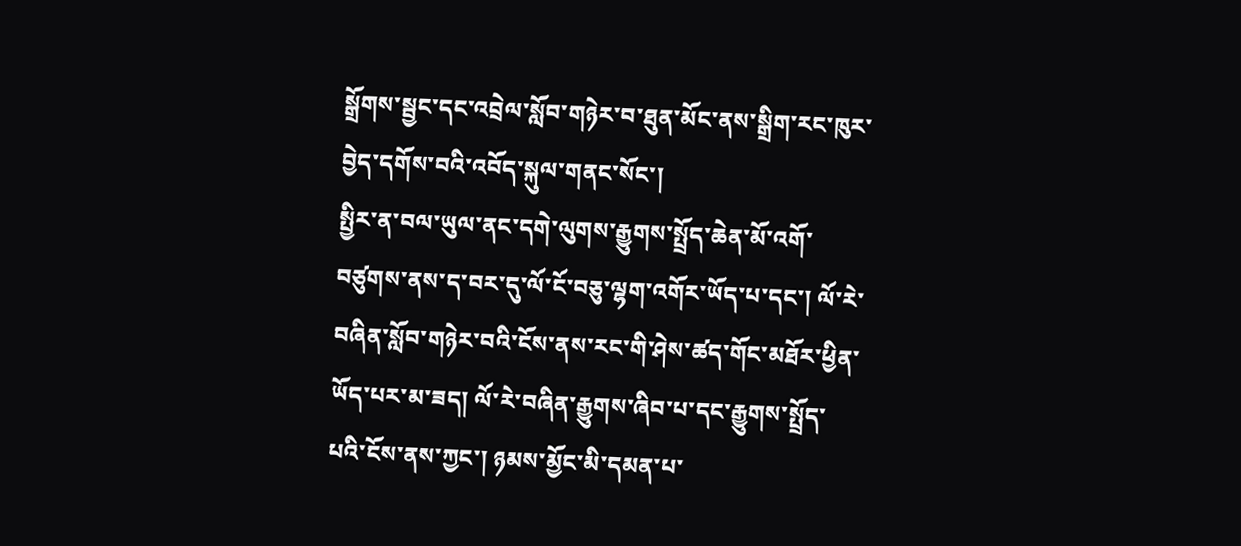སྒྲོགས་སྦྱང་དང་འབྲེལ་སློབ་གཉེར་བ་ཐུན་མོང་ནས་སྒྲིག་རང་ཁུར་བྱེད་དགོས་བའི་འབོད་སྐུལ་གནང་སོང་།
སྤྱིར་ན་བལ་ཡུལ་ནང་དགེ་ལུགས་རྒྱུགས་སྤྲོད་ཆེན་མོ་འགོ་བཙུགས་ནས་ད་བར་དུ་ལོ་ངོ་བཅུ་ལྷག་འགོར་ཡོད་པ་དང་། ལོ་རེ་བཞིན་སློབ་གཉེར་བའི་ངོས་ནས་རང་གི་ཤེས་ཚད་གོང་མཐོར་ཕྱིན་ཡོད་པར་མ་ཟད། ལོ་རེ་བཞིན་རྒྱུགས་ཞིབ་པ་དང་རྒྱུགས་སྤྲོད་པའི་ངོས་ནས་ཀྱང་། ཉམས་མྱོང་མི་དམན་པ་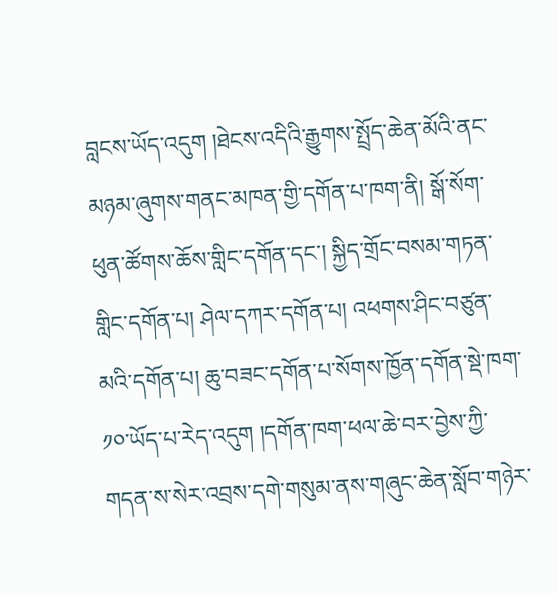བླངས་ཡོད་འདུག །ཐེངས་འདིའི་རྒྱུགས་སྤྲོད་ཆེན་མོའི་ནང་མཉམ་ཞུགས་གནང་མཁན་གྱི་དགོན་པ་ཁག་ནི། སྒོ་སོག་ཕུན་ཚོགས་ཆོས་གླིང་དགོན་དང་། སྐྱིད་གྲོང་བསམ་གཏན་གླིང་དགོན་པ། ཤེལ་དཀར་དགོན་པ། འཕགས་ཤིང་བཙུན་མའི་དགོན་པ། ཆུ་བཟང་དགོན་པ་སོགས་ཁྱོན་དགོན་སྡེ་ཁག་༡༠་ཡོད་པ་རེད་འདུག །དགོན་ཁག་ཕལ་ཆེ་བར་བྱེས་ཀྱི་གདན་ས་སེར་འབྲས་དགེ་གསུམ་ནས་གཞུང་ཆེན་སློབ་གཉེར་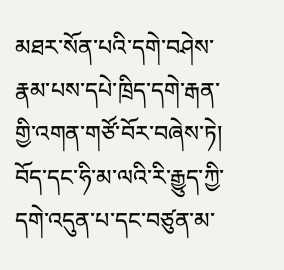མཐར་སོན་པའི་དགེ་བཤེས་རྣམ་པས་དཔེ་ཁྲིད་དགེ་རྒན་གྱི་འགན་གཙོ་བོར་བཞེས་ཏེ། བོད་དང་ཧི་མ་ལའི་རི་རྒྱུད་ཀྱི་དགེ་འདུན་པ་དང་བཙུན་མ་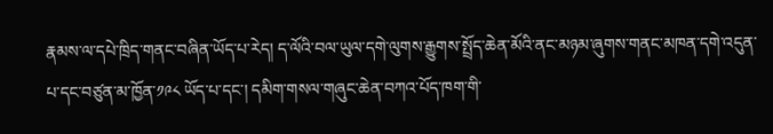རྣམས་ལ་དཔེ་ཁྲིད་གནང་བཞིན་ཡོད་པ་རེད། ད་ལོའི་བལ་ཡུལ་དགེ་ལུགས་རྒྱུགས་སྤྲོད་ཆེན་མོའི་ནང་མཉམ་ཞུགས་གནང་མཁན་དགེ་འདུན་པ་དང་བཙུན་མ་ཁྱོན་༡༩༨ ཡོད་པ་དང་། དམིག་གསལ་གཞུང་ཆེན་བཀའ་པོད་ཁག་གི་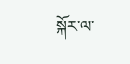སྐོར་ལ་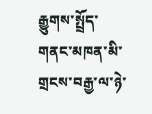རྒྱུགས་སྤྲོད་གནང་མཁན་མི་གྲངས་བརྒྱ་ལ་ཉེ་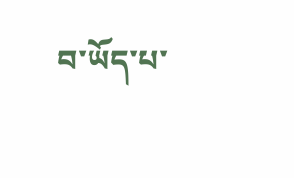བ་ཡོད་པ་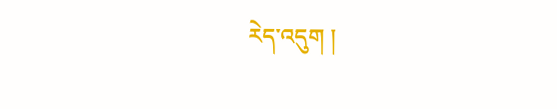རེད་འདུག །